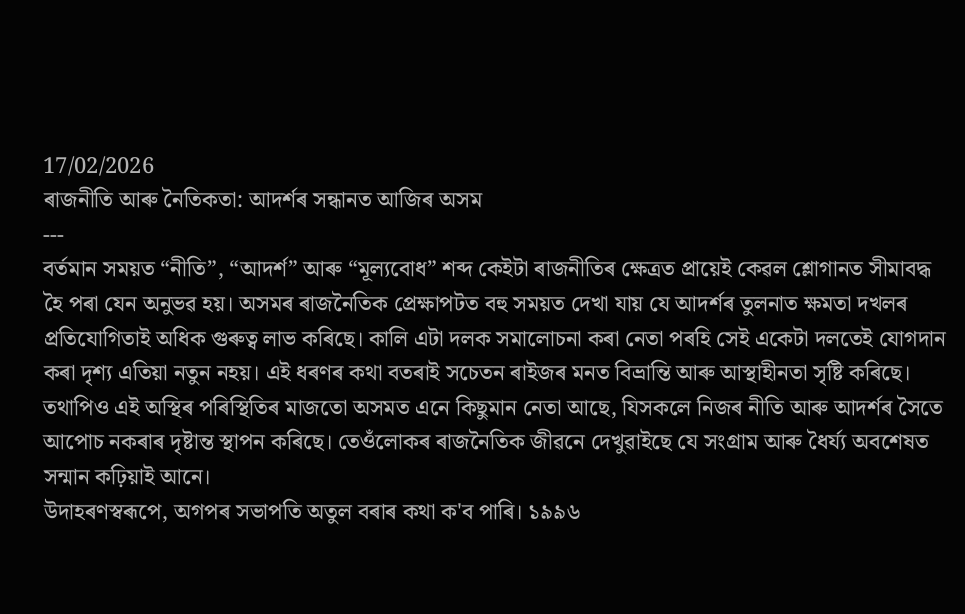17/02/2026
ৰাজনীতি আৰু নৈতিকতা: আদৰ্শৰ সন্ধানত আজিৰ অসম
---
বৰ্তমান সময়ত “নীতি”, “আদৰ্শ” আৰু “মূল্যবোধ” শব্দ কেইটা ৰাজনীতিৰ ক্ষেত্ৰত প্ৰায়েই কেৱল শ্লোগানত সীমাবদ্ধ হৈ পৰা যেন অনুভৱ হয়। অসমৰ ৰাজনৈতিক প্ৰেক্ষাপটত বহু সময়ত দেখা যায় যে আদৰ্শৰ তুলনাত ক্ষমতা দখলৰ প্ৰতিযোগিতাই অধিক গুৰুত্ব লাভ কৰিছে। কালি এটা দলক সমালোচনা কৰা নেতা পৰহি সেই একেটা দলতেই যোগদান কৰা দৃশ্য এতিয়া নতুন নহয়। এই ধৰণৰ কথা বতৰাই সচেতন ৰাইজৰ মনত বিভ্ৰান্তি আৰু আস্থাহীনতা সৃষ্টি কৰিছে।
তথাপিও এই অস্থিৰ পৰিস্থিতিৰ মাজতো অসমত এনে কিছুমান নেতা আছে, যিসকলে নিজৰ নীতি আৰু আদৰ্শৰ সৈতে আপোচ নকৰাৰ দৃষ্টান্ত স্থাপন কৰিছে। তেওঁলোকৰ ৰাজনৈতিক জীৱনে দেখুৱাইছে যে সংগ্ৰাম আৰু ধৈৰ্য্য অবশেষত সন্মান কঢ়িয়াই আনে।
উদাহৰণস্বৰূপে, অগপৰ সভাপতি অতুল বৰাৰ কথা ক'ব পাৰি। ১৯৯৬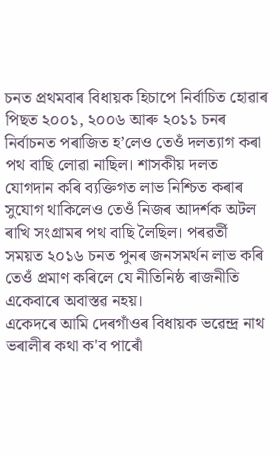চনত প্ৰথমবাৰ বিধায়ক হিচাপে নিৰ্বাচিত হোৱাৰ পিছত ২০০১, ২০০৬ আৰু ২০১১ চনৰ নিৰ্বাচনত পৰাজিত হ’লেও তেওঁ দলত্যাগ কৰা পথ বাছি লোৱা নাছিল। শাসকীয় দলত যোগদান কৰি ব্যক্তিগত লাভ নিশ্চিত কৰাৰ সুযোগ থাকিলেও তেওঁ নিজৰ আদৰ্শক অটল ৰাখি সংগ্ৰামৰ পথ বাছি লৈছিল। পৰৱৰ্তী সময়ত ২০১৬ চনত পুনৰ জনসমৰ্থন লাভ কৰি তেওঁ প্ৰমাণ কৰিলে যে নীতিনিষ্ঠ ৰাজনীতি একেবাৰে অবাস্তৱ নহয়।
একেদৰে আমি দেৰগাঁওৰ বিধায়ক ভৱেন্দ্ৰ নাথ ভৰালীৰ কথা ক'ব পাৰোঁ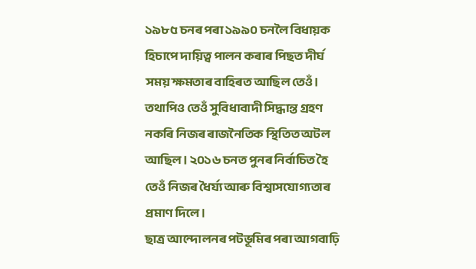১৯৮৫ চনৰ পৰা ১৯৯০ চনলৈ বিধায়ক হিচাপে দায়িত্ব পালন কৰাৰ পিছত দীৰ্ঘ সময় ক্ষমতাৰ বাহিৰত আছিল তেওঁ। তথাপিও তেওঁ সুবিধাবাদী সিদ্ধান্ত গ্ৰহণ নকৰি নিজৰ ৰাজনৈতিক স্থিতিত অটল আছিল। ২০১৬ চনত পুনৰ নিৰ্বাচিত হৈ তেওঁ নিজৰ ধৈৰ্য্য আৰু বিশ্বাসযোগ্যতাৰ প্ৰমাণ দিলে।
ছাত্ৰ আন্দোলনৰ পটভূমিৰ পৰা আগবাঢ়ি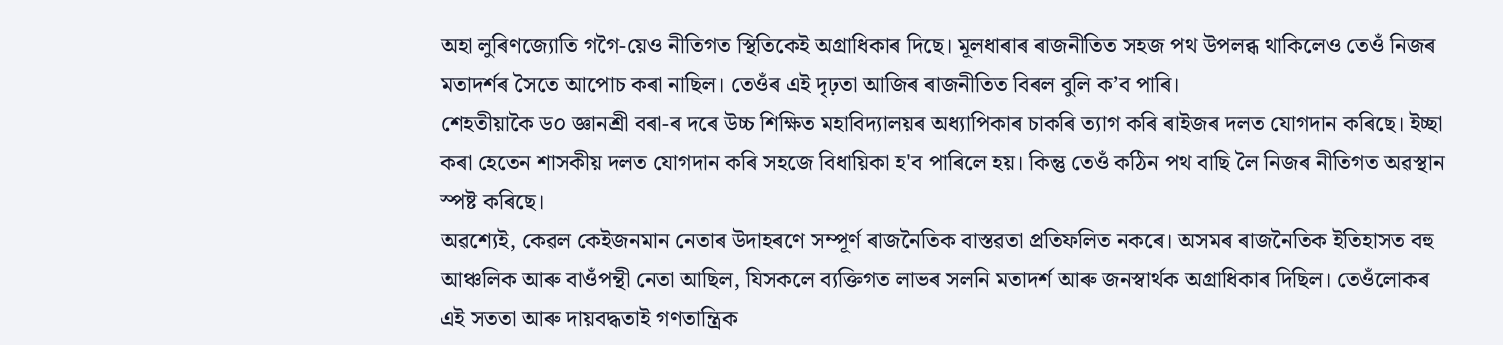অহা লুৰিণজ্যোতি গগৈ-য়েও নীতিগত স্থিতিকেই অগ্ৰাধিকাৰ দিছে। মূলধাৰাৰ ৰাজনীতিত সহজ পথ উপলব্ধ থাকিলেও তেওঁ নিজৰ মতাদৰ্শৰ সৈতে আপোচ কৰা নাছিল। তেওঁৰ এই দৃঢ়তা আজিৰ ৰাজনীতিত বিৰল বুলি ক’ব পাৰি।
শেহতীয়াকৈ ড০ জ্ঞানশ্ৰী বৰা-ৰ দৰে উচ্চ শিক্ষিত মহাবিদ্যালয়ৰ অধ্যাপিকাৰ চাকৰি ত্যাগ কৰি ৰাইজৰ দলত যোগদান কৰিছে। ইচ্ছা কৰা হেতেন শাসকীয় দলত যোগদান কৰি সহজে বিধায়িকা হ'ব পাৰিলে হয়। কিন্তু তেওঁ কঠিন পথ বাছি লৈ নিজৰ নীতিগত অৱস্থান স্পষ্ট কৰিছে।
অৱশ্যেই, কেৱল কেইজনমান নেতাৰ উদাহৰণে সম্পূৰ্ণ ৰাজনৈতিক বাস্তৱতা প্ৰতিফলিত নকৰে। অসমৰ ৰাজনৈতিক ইতিহাসত বহু আঞ্চলিক আৰু বাওঁপন্থী নেতা আছিল, যিসকলে ব্যক্তিগত লাভৰ সলনি মতাদৰ্শ আৰু জনস্বাৰ্থক অগ্ৰাধিকাৰ দিছিল। তেওঁলোকৰ এই সততা আৰু দায়বদ্ধতাই গণতান্ত্ৰিক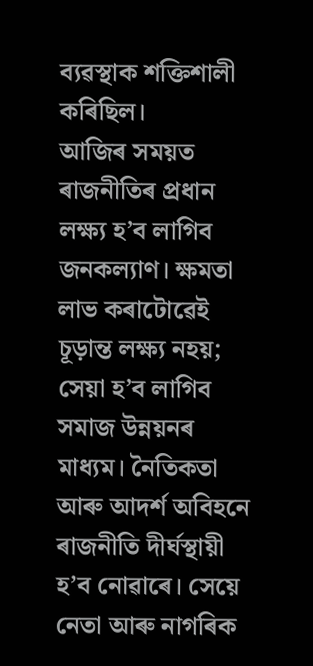ব্যৱস্থাক শক্তিশালী কৰিছিল।
আজিৰ সময়ত ৰাজনীতিৰ প্ৰধান লক্ষ্য হ’ব লাগিব জনকল্যাণ। ক্ষমতা লাভ কৰাটোৱেই চূড়ান্ত লক্ষ্য নহয়; সেয়া হ’ব লাগিব সমাজ উন্নয়নৰ মাধ্যম। নৈতিকতা আৰু আদৰ্শ অবিহনে ৰাজনীতি দীৰ্ঘস্থায়ী হ’ব নোৱাৰে। সেয়ে নেতা আৰু নাগৰিক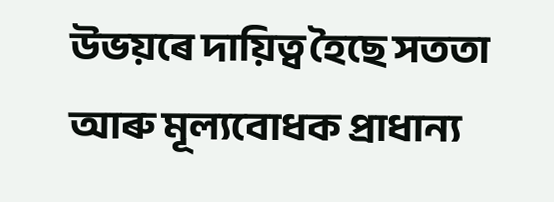উভয়ৰে দায়িত্ব হৈছে সততা আৰু মূল্যবোধক প্ৰাধান্য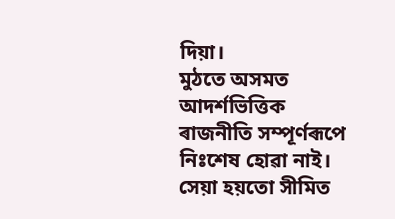দিয়া।
মুঠতে অসমত আদৰ্শভিত্তিক ৰাজনীতি সম্পূৰ্ণৰূপে নিঃশেষ হোৱা নাই। সেয়া হয়তো সীমিত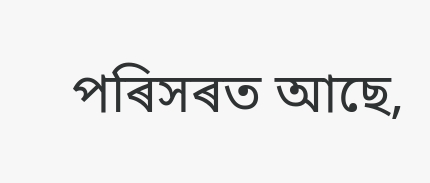পৰিসৰত আছে,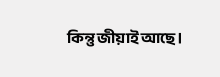কিন্তু জীয়াই আছে।